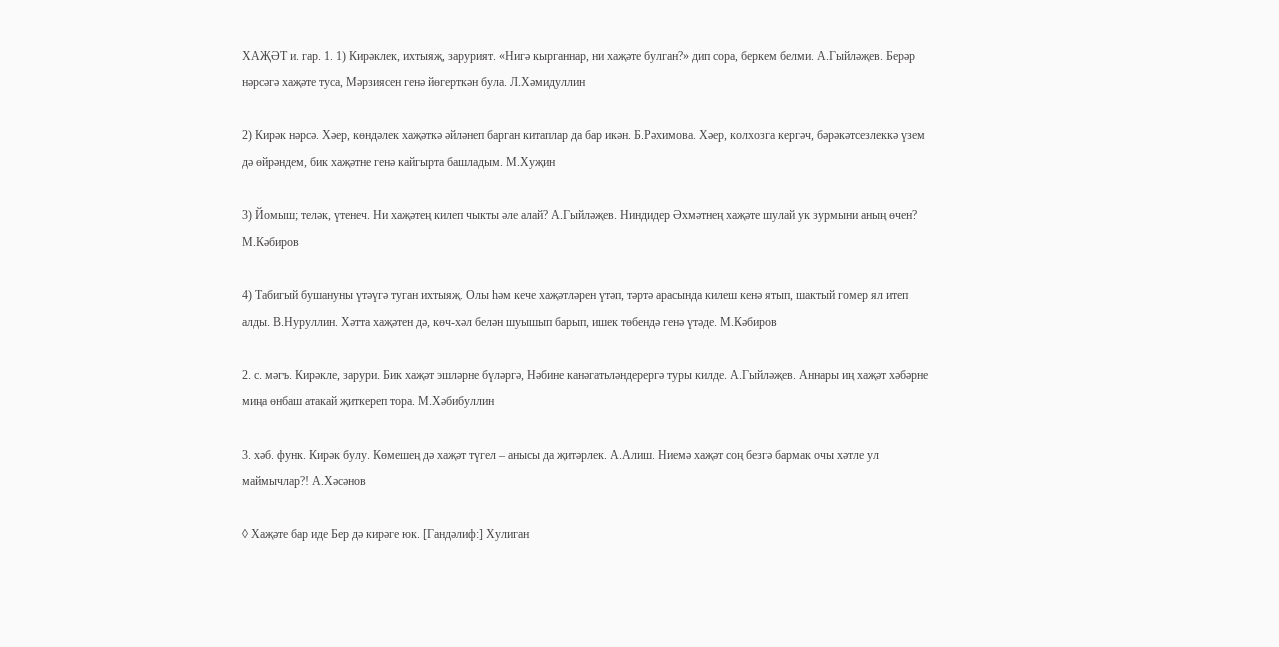ХАҖӘТ и. гар. 1. 1) Кирәклек, ихтыяҗ, зарурият. «Нигә кырганнар, ни хаҗәте булган?» дип сора, беркем белми. А.Гыйләҗев. Берәр нәрсәгә хаҗәте туса, Мәрзиясен генә йөгерткән була. Л.Хәмидуллин

2) Кирәк нәрсә. Хәер, көндәлек хаҗәткә әйләнеп барган китаплар да бар икән. Б.Рәхимова. Хәер, колхозга кергәч, бәрәкәтсезлеккә үзем дә өйрәндем, бик хаҗәтне генә кайгырта башладым. М.Хуҗин

3) Йомыш; теләк, үтенеч. Ни хаҗәтең килеп чыкты әле алай? А.Гыйләҗев. Ниндидер Әхмәтнең хаҗәте шулай ук зурмыни аның өчен? М.Кәбиров

4) Табигый бушануны үтәүгә туган ихтыяҗ. Олы һәм кече хаҗәтләрен үтәп, тәртә арасында килеш кенә ятып, шактый гомер ял итеп алды. В.Нуруллин. Хәтта хаҗәтен дә, көч-хәл белән шуышып барып, ишек төбендә генә үтәде. М.Кәбиров

2. с. мәгъ. Кирәкле, зарури. Бик хаҗәт эшләрне бүләргә, Нәбине канәгатьләндерергә туры килде. А.Гыйләҗев. Аннары иң хаҗәт хәбәрне миңа өнбаш атакай җиткереп тора. М.Хәбибуллин

3. хәб. функ. Кирәк булу. Көмешең дә хаҗәт түгел – анысы да җитәрлек. А.Алиш. Ниемә хаҗәт соң безгә бармак очы хәтле ул маймычлар?! А.Хәсәнов

◊ Хаҗәте бар иде Бер дә кирәге юк. [Гандәлиф:] Хулиган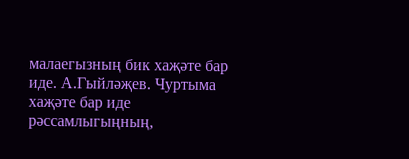малаегызның бик хаҗәте бар иде. А.Гыйләҗев. Чуртыма хаҗәте бар иде рәссамлыгыңның,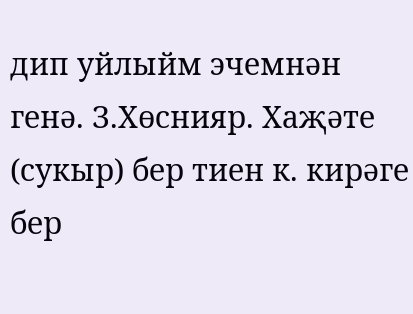дип уйлыйм эчемнән генә. З.Хөснияр. Хаҗәте (сукыр) бер тиен к. кирәге бер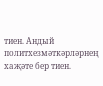тиен. Андый политхезмәткәрләрнең хаҗәте бер тиен.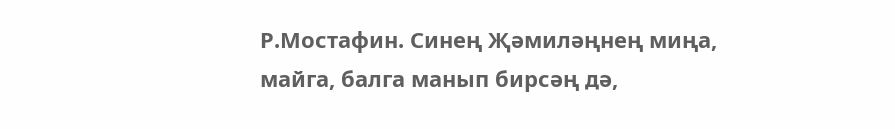Р.Мостафин. Синең Җәмиләңнең миңа, майга, балга манып бирсәң дә,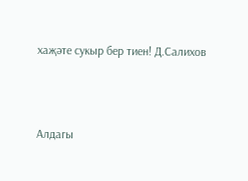хаҗәте сукыр бер тиен! Д.Салихов



Алдагы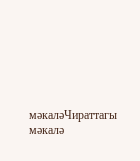мәкаләЧираттагы мәкалә